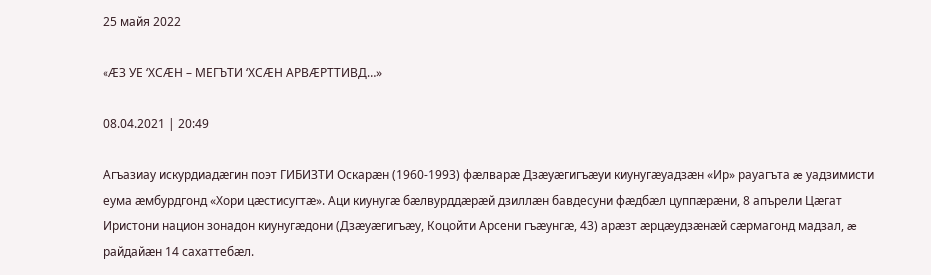25 майя 2022

«ÆЗ УЕ ‘ХСÆН – МЕГЪТИ ‘ХСÆН АРВÆРТТИВД…»

08.04.2021 | 20:49

Агъазиау искурдиадæгин поэт ГИБИЗТИ Оскарæн (1960-1993) фæлварæ Дзæуæгигъæуи киунугæуадзæн «Ир» рауагъта æ уадзимисти еума æмбурдгонд «Хори цæстисугтæ». Аци киунугæ бæлвурддæрæй дзиллæн бавдесуни фæдбæл цуппæрæни, 8 апърели Цæгат Иристони национ зонадон киунугæдони (Дзæуæгигъæу, Коцойти Арсени гъæунгæ, 43) арæзт æрцæудзæнæй сæрмагонд мадзал, æ райдайæн 14 сахаттебæл.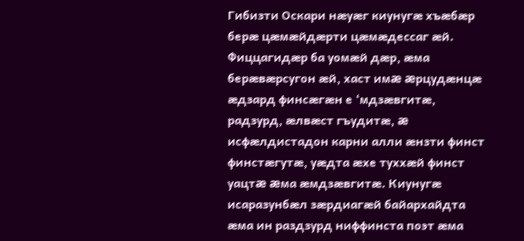Гибизти Оскари нæуæг киунугæ хъæбæр берæ цæмæйдæрти цæмæдессаг æй. Фиццагидæр ба уомæй дæр, æма берæвæрсугон æй, хаст имæ æрцудæнцæ æдзард финсæгæн е ‘мдзæвгитæ, радзурд, æлвæст гъудитæ, æ исфæлдистадон карни алли æнзти финст финстæгутæ, уæдта æхе туххæй финст уацтæ æма æмдзæвгитæ. Киунугæ исаразунбæл зæрдиагæй байархайдта æма ин раздзурд ниффинста поэт æма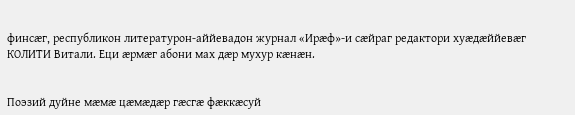финсæг, республикон литературон-аййевадон журнал «Ирæф»-и сæйраг редактори хуæдæййевæг КОЛИТИ Витали. Еци æрмæг абони мах дæр мухур кæнæн.


Поэзий дуйне мæмæ цæмæдæр гæсгæ фæккæсуй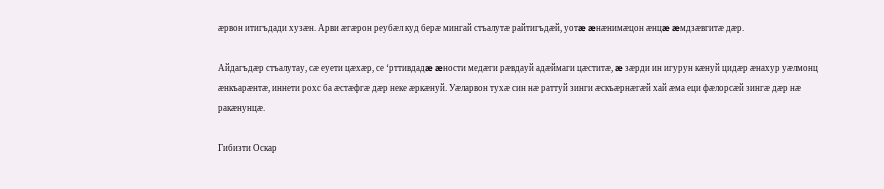æрвон итигъдади хузæн. Арви æгæрон реубæл куд берæ мингай стъалутæ райтигъдæй, уотæ æнæнимæцон æнцæ æмдзæвгитæ дæр.

Айдагъдæр стъалутау, сæ еуети цæхæр, се ‘рттивдадæ æности медæги рæвдауй адæймаги цæститæ, æ зæрди ин игурун кæнуй цидæр æнахур уæлмонц æнкъарæнтæ, иннети рохс ба æстæфгæ дæр неке æркæнуй. Уæларвон тухæ син нæ раттуй зинги æскъæрнæгæй хай æма еци фæлорсæй зингæ дæр нæ ракæнунцæ.

Гибизти Оскар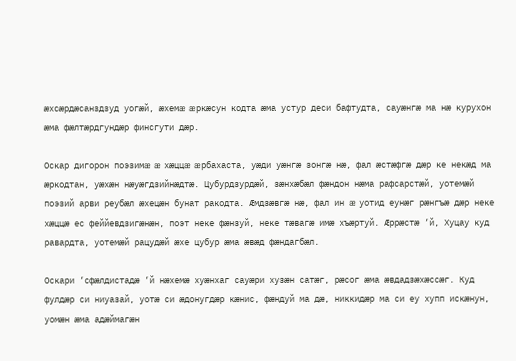æхсæрдæсанздзуд уогæй, æхемæ æркæсун кодта æма устур деси бафтудта, сауæнгæ ма нæ курухон æма фæлтæрдгундæр финсгути дæр.

Оскар дигорон поэзимæ æ хæццæ æрбахаста, уæди уæнгæ зонгæ нæ, фал æстæфгæ дæр ке некæд ма æркодтан, уæхæн нæуæгдзийнæдтæ. Цубурдзурдæй, зæнхæбæл фæндон нæма рафсарстæй, уотемæй поэзий арви реубæл æхецæн бунат ракодта. Æмдзæвгæ нæ, фал ин æ уотид еунæг рæнгъæ дæр неке хæццæ ес феййевдзигæнæн, поэт неке фæнзуй, неке тæвагæ имæ хъæртуй. Æррæстæ ‘й, Хуцау куд равардта, уотемæй рацудæй æхе цубур æма æвæд фæндагбæл.

Оскари ‘сфæлдистадæ ‘й нæхемæ хуæнхаг сауæри хузæн сатæг, рæсог æма æвдадзæхæссæг. Куд фулдæр си ниуазай, уотæ си æдонугдæр кæнис, фæндуй ма дæ, никкидæр ма си еу хупп искæнун, уомæн æма адæймагæн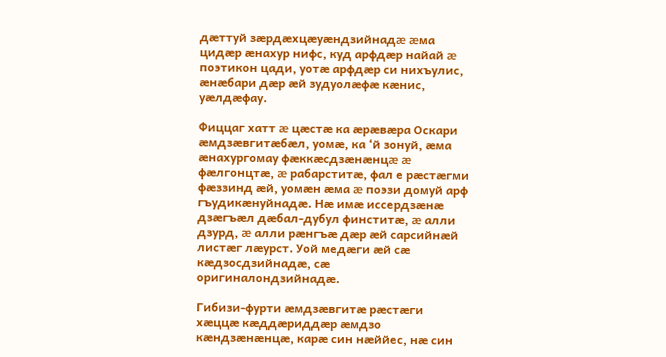дæттуй зæрдæхцæуæндзийнадæ æма цидæр æнахур нифс, куд арфдæр найай æ поэтикон цади, уотæ арфдæр си нихъулис, æнæбари дæр æй зудуолæфæ кæнис, уæлдæфау.

Фиццаг хатт æ цæстæ ка æрæвæра Оскари æмдзæвгитæбæл, уомæ, ка ‘й зонуй, æма æнахургомау фæккæсдзæнæнцæ æ фæлгонцтæ, æ рабарститæ, фал е рæстæгми фæззинд æй, уомæн æма æ поэзи домуй арф гъудикæнуйнадæ. Нæ имæ иссердзæнæ дзæгъæл дæбал-дубул финститæ, æ алли дзурд, æ алли рæнгъæ дæр æй сарсийнæй листæг лæурст. Уой медæги æй сæ кæдзосдзийнадæ, сæ оригиналондзийнадæ.

Гибизи-фурти æмдзæвгитæ рæстæги хæццæ кæддæриддæр æмдзо кæндзæнæнцæ, карæ син нæййес, нæ син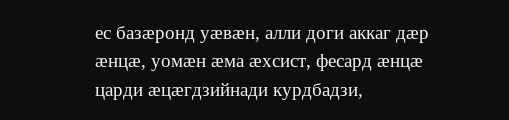ес базæронд уæвæн, алли доги аккаг дæр æнцæ, уомæн æма æхсист, фесард æнцæ царди æцæгдзийнади курдбадзи,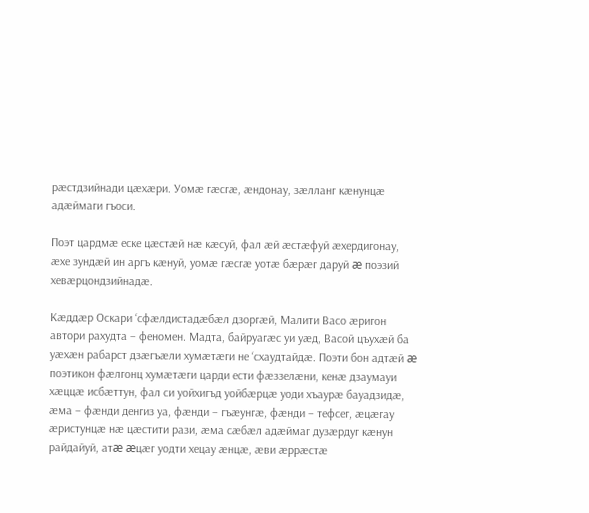рæстдзийнади цæхæри. Уомæ гæсгæ, æндонау, зæлланг кæнунцæ адæймаги гъоси.

Поэт цардмæ еске цæстæй нæ кæсуй, фал æй æстæфуй æхердигонау, æхе зундæй ин аргъ кæнуй, уомæ гæсгæ уотæ бæрæг даруй æ поэзий хевæрцондзийнадæ.

Кæддæр Оскари ‘сфæлдистадæбæл дзоргæй, Малити Васо æригон автори рахудта – феномен. Мадта, байруагæс уи уæд, Васой цъухæй ба уæхæн рабарст дзæгъæли хумæтæги не ‘схаудтайдæ. Поэти бон адтæй æ поэтикон фæлгонц хумæтæги царди ести фæззелæни, кенæ дзаумауи хæццæ исбæттун, фал си уойхигъд уойбæрцæ уоди хъаурæ бауадзидæ, æма – фæнди денгиз уа, фæнди – гъæунгæ, фæнди – тефсег, æцæгау æристунцæ нæ цæстити рази, æма сæбæл адæймаг дузæрдуг кæнун райдайуй, атæ æцæг уодти хецау æнцæ, æви æррæстæ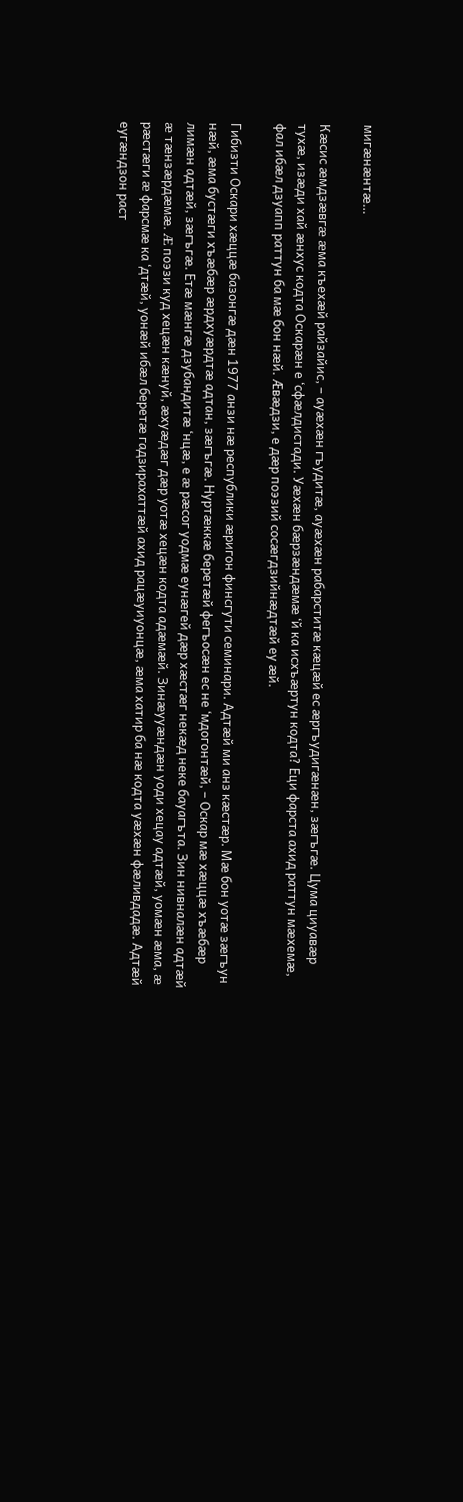мигæнæнтæ…

Кæсис æмдзæвгæ æма къехæй райзайис, – ауæхæн гъудитæ, ауæхæн рабарститæ кæцæй ес æргъудигæнæн, зæгъгæ. Цума циуавæр тухæ, изæди хай æнхус кодта Оскарæн е ‘сфæлдистади. Уæхæн бæрзæндæмæ ‘й ка исхъæртун кодта? Еци фарста ахид раттун мæхемæ, фал ибæл дзуапп раттун ба мæ бон нæй. Æвæдзи, е дæр поэзий сосæгдзийнæдтæй еу æй.

Гибизти Оскари хæццæ базонгæ дæн 1977 анзи нæ республики æригон финсгути семинари. Адтæй ми анз кæстæр. Мæ бон уотæ зæгъун нæй, æма бустæги хъæбæр æрдхуæрдтæ адтан, зæгъгæ. Нуртæккæ беретæй фегъосæн ес не ‘мдогонтæй, – Оскар мæ хæццæ хъæбæр лимæн адтæй, зæгъгæ. Етæ мæнгæ дзубандитæ ‘нцæ, е æ рæсог уодмæ еунæгей дæр хæстæг некæд неке бауагъта. Зин нивналæн адтæй æ тæнзæрдæмæ. Æ поэзи куд хецæн кæнуй, æхуæдæг дæр уотæ хецæн кодта адæмæй. Зинæууæндæн уоди хецау адтæй, уомæн æма, æ рæстæги æ фарсмæ ка ‘дтæй, уонæй ибæл беретæ гадзирахаттæй ахид рацæуиуонцæ, æма хатир ба нæ кодта уæхæн фæливдадæ. Адтæй еугæндзон раст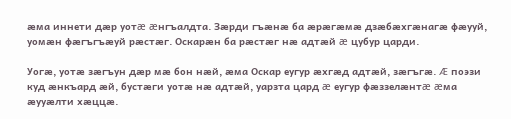æма иннети дæр уотæ æнгъалдта. Зæрди гъæнæ ба æрæгæмæ дзæбæхгæнагæ фæууй, уомæн фæгъгъæуй рæстæг. Оскарæн ба рæстæг нæ адтæй æ цубур царди.

Уогæ, уотæ зæгъун дæр мæ бон нæй, æма Оскар еугур æхгæд адтæй, зæгъгæ. Æ поэзи куд æнкъард æй, бустæги уотæ нæ адтæй, уарзта цард æ еугур фæззелæнтæ æма æууæлти хæццæ.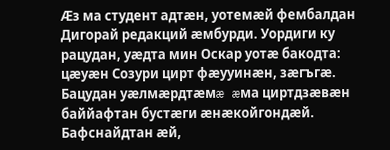Æз ма студент адтæн, уотемæй фембалдан Дигорай редакций æмбурди. Уордиги ку рацудан, уæдта мин Оскар уотæ бакодта: цæуæн Созури цирт фæууинæн, зæгъгæ. Бацудан уæлмæрдтæмæ æма циртдзæвæн баййафтан бустæги æнæкойгондæй. Бафснайдтан æй,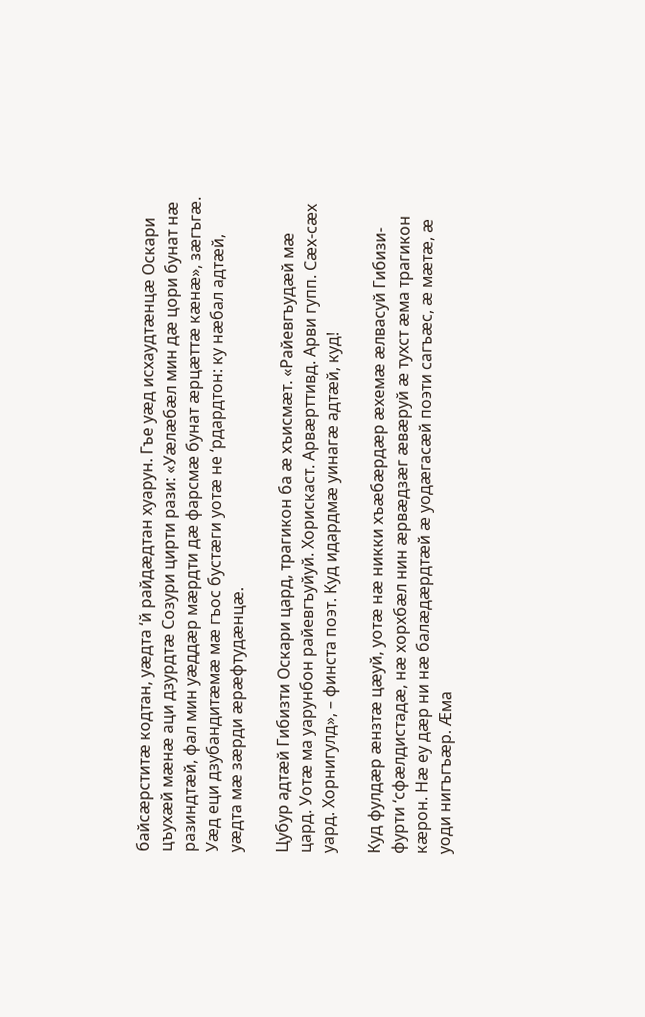байсæрститæ кодтан, уæдта ‘й райдæдтан хуарун. Гъе уæд исхаудтæнцæ Оскари цъухæй мæнæ аци дзурдтæ Созури цирти рази: «Уæлæбæл мин дæ цори бунат нæ разиндтæй, фал мин уæддæр мæрдти дæ фарсмæ бунат æрцæттæ кæнæ», зæгъгæ. Уæд еци дзубандитæмæ мæ гъос бустæги уотæ не ‘рдардтон: ку нæбал адтæй, уæдта мæ зæрди æрæфтудæнцæ.

Цубур адтæй Гибизти Оскари цард, трагикон ба æ хъисмæт. «Райевгъудæй мæ цард. Уотæ ма уарунбон райевгъуйуй. Хорискаст. Арвæрттивд. Арви гупп. Сæх-сæх уард. Хорнигулд», – финста поэт. Куд идардмæ уинагæ адтæй, куд!

Куд фулдæр æнзтæ цæуй, уотæ нæ никки хъæбæрдæр æхемæ æлвасуй Гибизи-фурти ‘сфæлдистадæ, нæ хорхбæл нин æрвæдзæг æвæруй æ тухст æма трагикон кæрон. Нæ еу дæр ни нæ балæдæрдтæй æ уодæгасæй поэти сагъæс, æ мæтæ, æ уоди нигъгъæр. Æма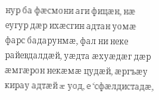нур ба фæсмони аги фицæн, нæ еугур дæр ихæсгин адтан уомæ фарс бадарунмæ, фал ни неке райевдалдæй, уæдта æхуæдæг дæр æмгæрон некæмæ цудæй, æргъæу кирау адтæй æ уод, е ‘сфæлдистадæ,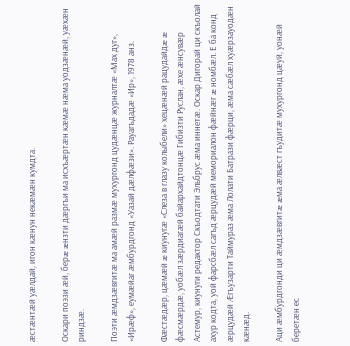æстæнтæй уæлдай, игон кæнун некæмæн кумдта.

Оскари поэзи æй, берæ æнзти дæргъи ма исхъæртæн кæмæ нæма уодзæнæй, уæхæн риндзæ.

Поэти æмдзæвгитæ ма амæй размæ мухургонд цудæнцæ журналтæ «Мах дуг», «Ирæф», еумæйаг æмбурдгонд «Уазай дæлфæзи». Рауагъдадæ «Ир», 1978 анз.

Фæстæдæр, цæмæй æ киунугæ «Слеза в глазу колыбели» хецæнæй рацудайдæ æ фæсмæрдæ, уобæл зæрдиагæй байархайдтонцæ Гибизти Руслан, æхе æнсувæр Астемур, киунуги редактор Скъодтати Эльбрус æма иннетæ. Оскар Дигорай ци скъолай ахур кодта, уой фарсбæл сагъд æрцудæй мемориалон фæйнæг æ номбæл. Е ба конд æрцудæй Æгъузарти Таймураз æма Лолати Батрази фæрци, æма сæбæл хуæрзауодæн кæнæд.

Аци æмбурдгонди ци æмдзæвгитæ æма æлвæст гъудитæ мухургонд цæуй, уонæй беретæн ес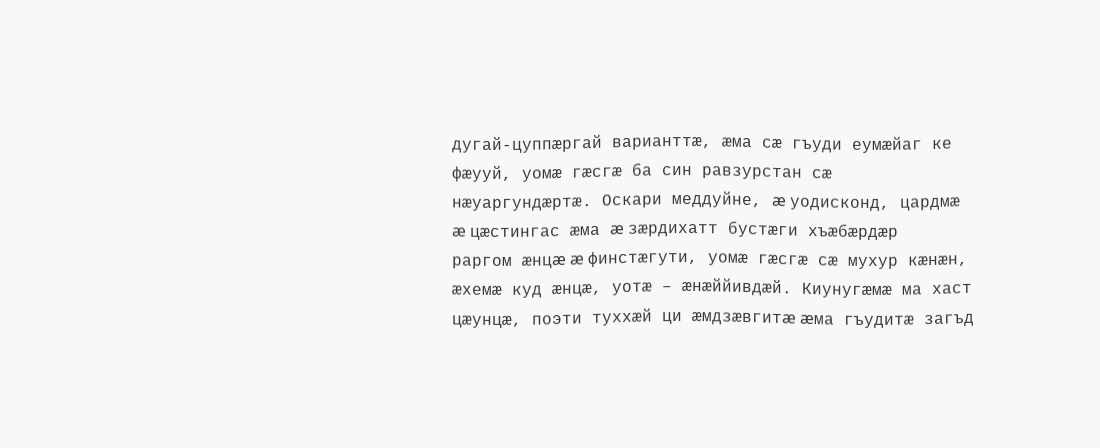дугай-цуппæргай варианттæ, æма сæ гъуди еумæйаг ке фæууй, уомæ гæсгæ ба син равзурстан сæ нæуаргундæртæ. Оскари меддуйне, æ уодисконд, цардмæ æ цæстингас æма æ зæрдихатт бустæги хъæбæрдæр раргом æнцæ æ финстæгути, уомæ гæсгæ сæ мухур кæнæн, æхемæ куд æнцæ, уотæ – æнæййивдæй. Киунугæмæ ма хаст цæунцæ, поэти туххæй ци æмдзæвгитæ æма гъудитæ загъд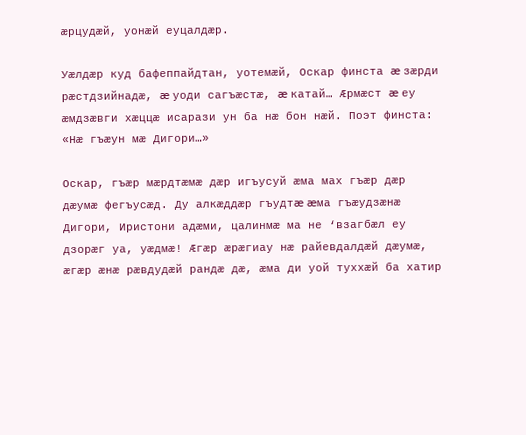æрцудæй, уонæй еуцалдæр.

Уæлдæр куд бафеппайдтан, уотемæй, Оскар финста æ зæрди рæстдзийнадæ, æ уоди сагъæстæ, æ катай… Æрмæст æ еу æмдзæвги хæццæ исарази ун ба нæ бон нæй. Поэт финста: «Нæ гъæун мæ Дигори…»

Оскар, гъæр мæрдтæмæ дæр игъусуй æма мах гъæр дæр дæумæ фегъусæд. Ду алкæддæр гъудтæ æма гъæудзæнæ Дигори, Иристони адæми, цалинмæ ма не ‘взагбæл еу дзорæг уа, уæдмæ! Æгæр æрæгиау нæ райевдалдæй дæумæ, æгæр æнæ рæвдудæй рандæ дæ, æма ди уой туххæй ба хатир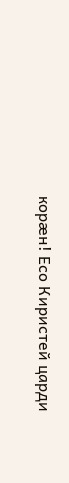корæн! Есо Киристей царди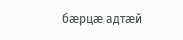бæрцæ адтæй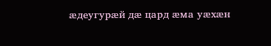æдеугурæй дæ цард æма уæхæн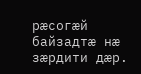рæсогæй байзадтæ нæ зæрдити дæр.